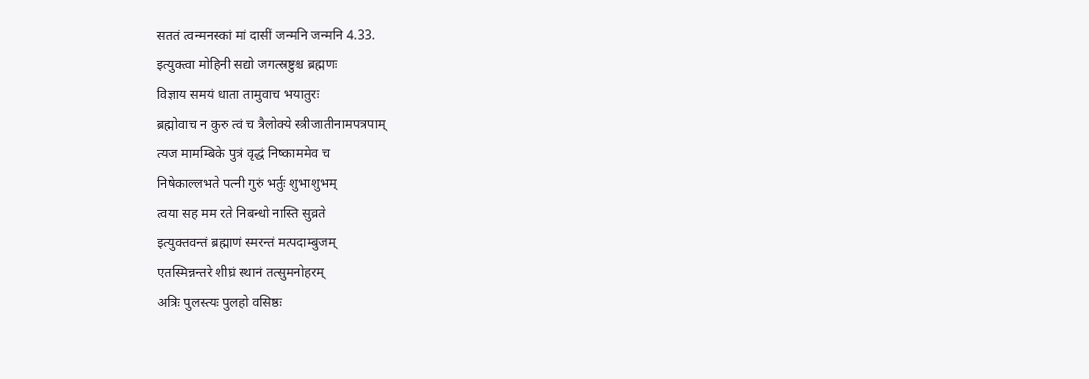सततं त्वन्मनस्कां मां दासीं जन्मनि जन्मनि 4.33.
इत्युक्त्वा मोहिनी सद्यो जगत्स्रष्टुश्च ब्रह्मणः
विज्ञाय समयं धाता तामुवाच भयातुरः
ब्रह्मोवाच न कुरु त्वं च त्रैलोक्ये स्त्रीजातीनामपत्रपाम्
त्यज मामम्बिके पुत्रं वृद्धं निष्काममेव च
निषेकाल्लभते पत्नी गुरुं भर्तुः शुभाशुभम्
त्वया सह मम रते निबन्धो नास्ति सुव्रते
इत्युक्तवन्तं ब्रह्माणं स्मरन्तं मत्पदाम्बुजम्
एतस्मिन्नन्तरे शीघ्रं स्थानं तत्सुमनोहरम्
अत्रिः पुलस्त्यः पुलहो वसिष्ठः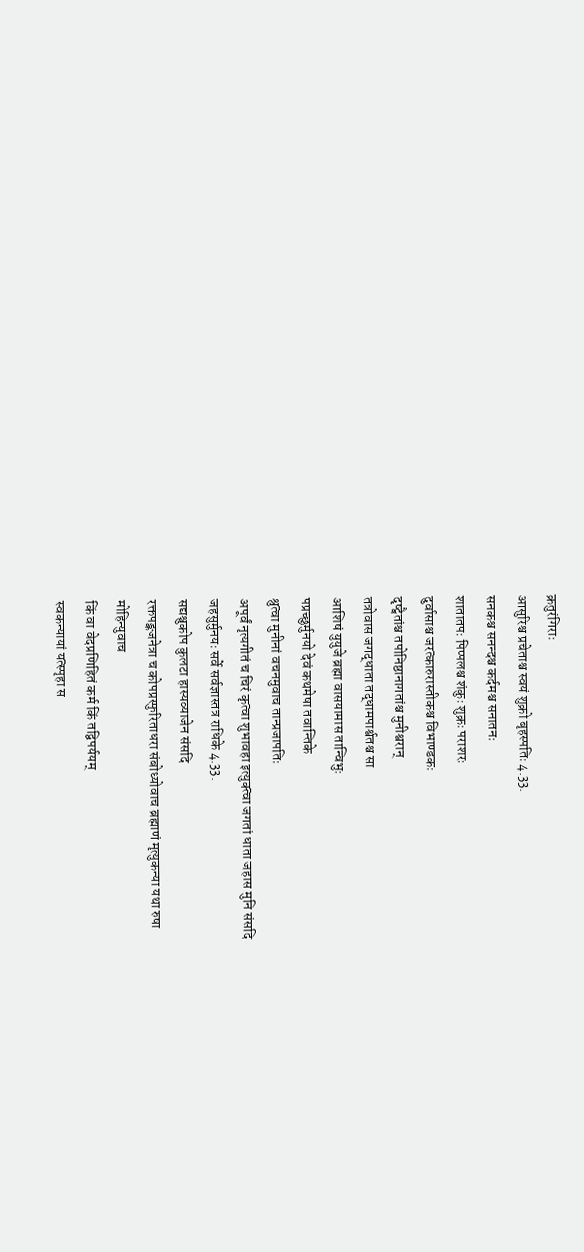क्रतुरंगिराः
आसुरिश्च प्रचेताश्च स्वयं शुक्रो बृहस्पतिः 4.33.
सनकश्च सनन्दश्च कर्दमश्च सनातनः
शातातपः पिप्पलश्च शंकुः शुक्रः पराशरः
दुर्वासाश्च जरत्कारुरास्तीकश्च विभाण्डकः
दृष्ट्वैतांश्च तपोनिष्ठानागतांश्च मुनीश्वरान्
तत्रोवास जगद्धाता तद्धामपार्श्वतश्च सा
आशिषं युयुजे ब्रह्मा वासयामास तान्विभुः
पप्रच्छुर्मुनयो देवं कथमेषा तवान्तिके
श्रुत्वा मुनीनां वचनमुवाच तान्प्रजापतिः
अपूर्वं नृत्यगीतं च चिरं कृत्वा शुभावहा इत्युक्त्वा जगतां धाता जहास मुनि संसदि
जहसुर्मुनयः सर्वे सर्वज्ञास्तत्र राधिके 4.33.
सद्यश्चुकोप कुलटा हास्यव्याजेन संसदि
रक्तपङ्कजनेत्रा च कोपप्रस्फुरिताधरा संबोध्योवाच ब्रह्माणं मृत्युकन्या यथा रुषा
मोहिन्युवाच
किं वा वेदप्रणिहितं कर्म किं तद्विपर्ययम्
स्वकन्यायां यत्स्पृहा स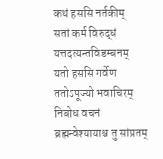कथं हससि नर्तकीम्
सतां कर्म विरुद्धं यत्तदत्यन्तविडम्बनम्
यतो हससि गर्वेण ततोऽपूज्यो भवाचिरम्
निबोध वचनं ब्रह्मन्वेश्यायाश्च तु सांप्रतम्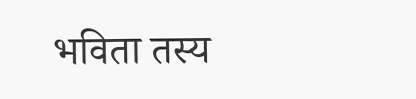भविता तस्य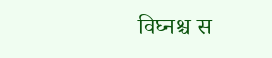विघ्नश्च स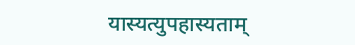यास्यत्युपहास्यताम्